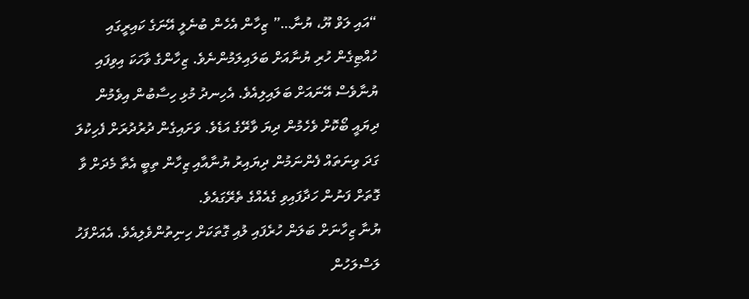“އައި ލަވް ޔޫ، ޔުނާ…” ޒިހާން އެހެން ބުނެލީ އޭނަގެ ކައިރީގައި ހުއްޓިގެން ހުރި ޔުނާއަށް ބަލައިލަމުންނެވެ. ޒިހާންގެ ވާހަކަ އިވިފައި ޔުނާވެސް އޭނައަށް ބަލައިލިއެވެ. އެހިނދު މުޅި ހިސާބުން އިވެމުން ދިޔައީ ބޯކޮށް ވެހެމުން ދިޔަ ވާރޭގެ އަޑެވެ. ވަށައިގެން ދުރުދުރަށް ފެހިކުލަ ގަދަ ވިނަތައް ފެންނަމުން ދިޔައިރު ޔުނާއާއި ޒިހާން ތިބީ އެތާ މެދަށް ވާ ގޮތަށް ފަނުން ހަދާފައިވި ގެއެއްގެ ތެރޭގައެވެ.
ޔުނާ ޒިހާނަށް ބަލަން ހުރެފައި ލުއި ގޮތަކަށް ހިނިތުންވެލިއެވެ. އެއަށްފަހު ލަސްލަހުން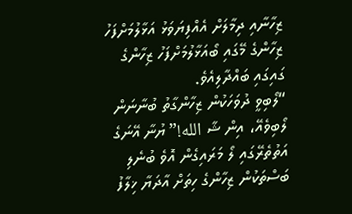ޒިހާނާއި ދިމާލަށް އެއްފިޔަވަޅު އަޅާލުމަށްފަހު ޒިހާންގެ މޭގައި ބޯއަޅާލުމަށްފަހު ޒިހާންގެ ގައިގައި ބައްދާލިއެވެ.
“ލޯބިވީ ދުވަހަކުން ޒިހާންގާތު ބުނާނަން ލޯބިވެއޭ، އިން ޝާ الله!” ޔުނާ އޭނަގެ އަތުތެރޭގައި ލޯ މަރައިގެން އޮވެ ބުނެލި ބަސްތަކުން ޒިހާންގެ ހިތަށް އާދަޔާ ޚިލާފު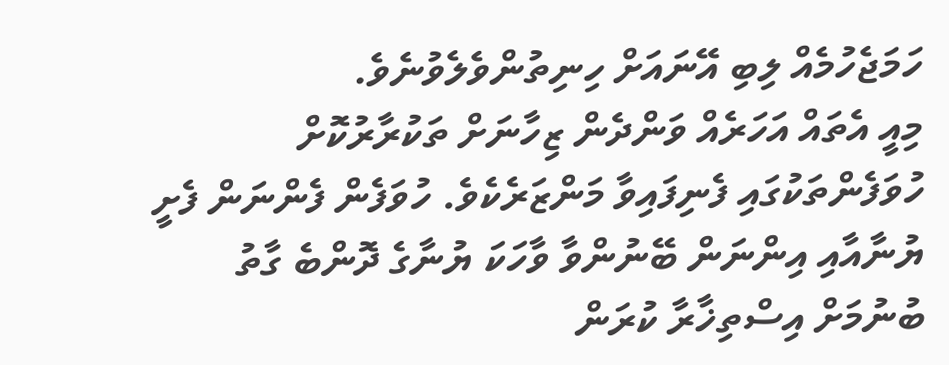ހަމަޖެހުމެއް ލިބި އޭނައަށް ހިނިތުންވެލެވުނެވެ.
މިއީ އެތައް އަހަރެއް ވަންދެން ޒިހާނަށް ތަކުރާރުކޮށް ހުވަފެންތަކުގައި ފެނިފައިވާ މަންޒަރެކެވެ. ހުވަފެން ފެންނަން ފެށީ ޔުނާއާއި އިންނަން ބޭނުންވާ ވާހަކަ ޔުނާގެ ދޮންބެ ގާތު ބުނުމަށް އިސްތިޚާރާ ކުރަން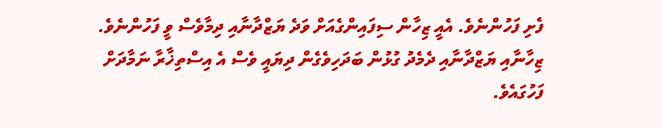ފެށި ފަހުންނެވެ. އެއީ ޒިހާން ސިފައިންގެއަށް ވަދެ ޔަޒްދާނާއި ދިމާވެސް ވީ ފަހުންނެވެ. ޒިހާނާއި ޔަޒްދާނާއި ދެމެދު ގުޅުން ބަދަހިވެގެން ދިޔައީ ވެސް އެ އިސްތިޚާރާ ނަމާދަށް ފަހުގައެވެ.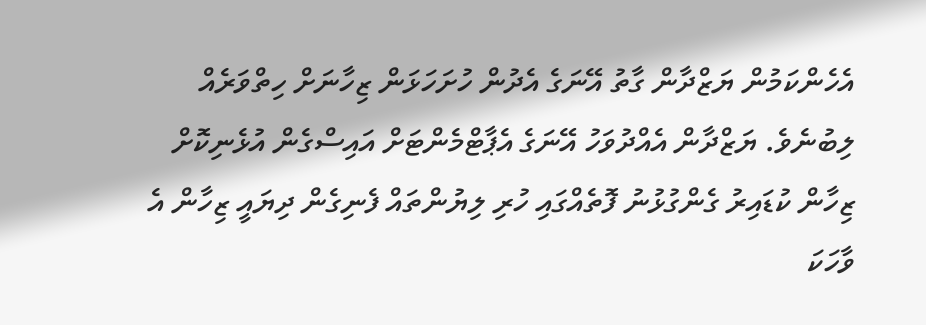އެހެންކަމުން ޔަޒްދާން ގާތު އޭނަގެ އެދުން ހުށަހަޅަން ޒިހާނަށް ހިތްވަރެއް ލިބުނެވެ. ޔަޒްދާން އެއްދުވަހު އޭނަގެ އެޕާޓްމެންޓަށް އައިސްގެން އުޅެނިކޮށް ޒިހާން ކުޑައިރު ގެންގުޅުނު ފޮތެއްގައި ހުރި ލިޔުންތައް ފެނިގެން ދިޔައީ ޒިހާން އެ ވާހަކަ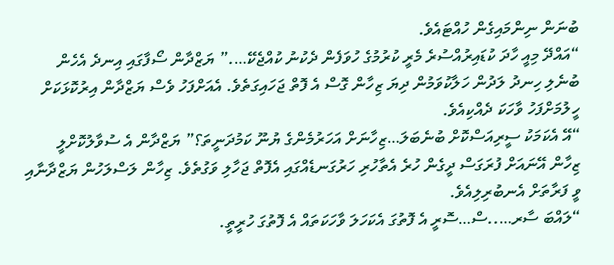ބުނަން ނިންމައިގެން ހުއްޓައެވެ.
“އައްދޭ މިއީ ހާދަ ކުޑައިރުއްސުރެ މެރީ ކުރުމުގެ ހުވަފެން ދެކުނު ކުއްޖެކޭ….” ޔަޒްދާން ސޯފާގައި އިނދެ އެހެން ބުނެލި ހިނދު ލަދުން ހަލާކުވަމުން ދިޔަ ޒިހާން ގޮސް އެ ފޮތް ޖަހައިގަތެވެ. އެއަށްފަހު ވެސް ޔަޒްދާން އިރުކޮޅަކަށް ހީލުމަށްފަހު ވާހަކަ ދެއްކިއެވެ.
“އޭ އެކަމަކު ސީރިއަސްކޮށް ބުނެބަލަ…ޒިހާނަށް އަހަރުމެންގެ ޔުނޫ ކަމުދަނީތަ؟” ޔަޒްދާން އެ ސުވާލުކޮށްލީ ޒިހާން އޭނައަށް ފުރަގަސް ދީގެން ހުރެ އެތާހުރި ހަރުގަނޑެއްގައި އެފޮތް ޖަހާލި ވަގުތެވެ. ޒިހާން ލަސްލަހުން ޔަޒްދާނާއި ވީ ފަރާތަށް އެނބުރިލިއެވެ.
“ލައްބަ ސާރ…..ސް…ސޮރީ އެ ފޮތުގަ އެކަހަލަ ވާހަކަތައް އެ ފޮތުގަ ހުރީތީ.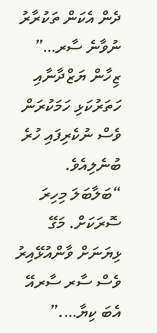ދެން އެކަން ތަކުރާރު ނުވާނެ ސާރ…” ޒިހާން ޔަޒްދާނާއި ހަތަރުކަޅި ހަމަކުރަން ވެސް ނުކެރިފައި ހުރެ ބުނެލިއެވެ.
“ބަލާބަލަ މިހިރަ ސޮރަކަށް. މަގޭ ޅިޔަނަށް ވާންއުޅޭއިރު ވެސް ސާރ ސާރއޭ އެބަ ކިޔާ….”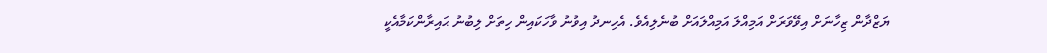ޔަޒްދާން ޒިހާނަށް އިވޭވަރަށް އަމިއްލަ އަމިއްލައަށް ބުނެލިއެވެ. އެހިނދު އިވުނު ވާހަކައިން ހިތަށް ލިބުނު ޙައިރާންކަމާއެކީ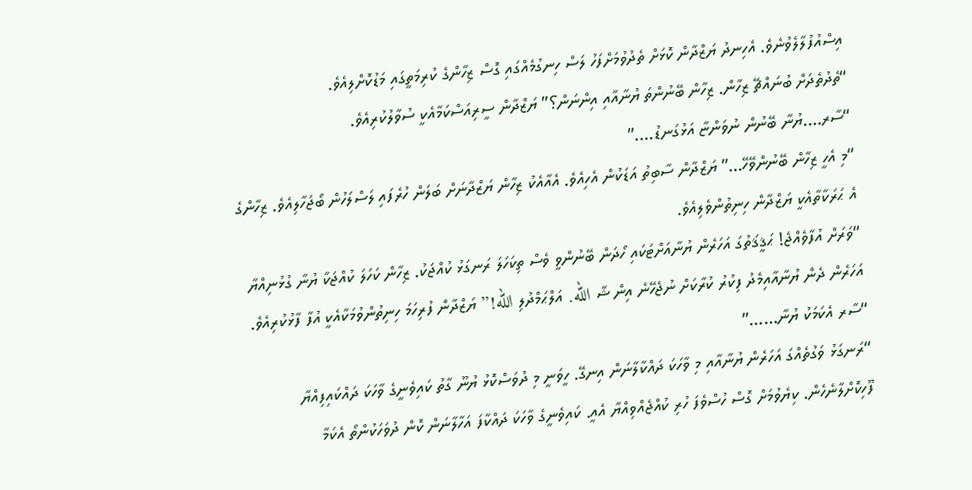އިސްއުފުލާލެވުނެވެ. އެހިނދު ޔަޒްދާން ކޮޅަށް ތެދުވުމަށްފަހު ލަސް ހިނގުމެއްގައި ގޮސް ޒިހާންގެ ކުރިމަތީގައި މަޑުކޮށްލިއެވެ.
“ތެދުތެދަށް ބުނައްޗޭ ޒިހާން. ޒިހާން ބޭނުންތަ ޔުނާއާއި އިންނަން؟” ޔަޒްދާން ސީރިއަސްކަމާއެކީ ސުވާލުކުރިއެވެ.
“ސާރ….ޔުނާ ބޭނުން ނުވަންޏާ އަޅުގަނޑު….”
“މި އެހީ ޒިހާން ބޭނުންވޭހޭ…” ޔަޒްދާން ސާބިތު އަޑަކުން އެހިއެވެ. އެއާއެކު ޒިހާން ޔަޒްދާނަށް ބަލަން ހުރެފައި ލަސްލަހުން ބޯޖަހާލިއެވެ. ޒިހާންގެ އެ ޙަރަކާތާއެކީ ޔަޒްދާން ހިނިތުންވެލިއެވެ.
“ވަރަށް އުފާވެއްޖެ! ޙަޤީޤަތުގަ އަހަރެން ޔުނާއަށްޓަކައި ހޯދަން ބޭނުންވީ ވެސް ތިކަހަލަ ރަނގަޅު ކުއްޖަކު. ޒިހާން ކަހަލަ ކުއްޖަކާ ޔުނާ ގުޅުނިއްޔާ އަހަރެން ދެން ޔުނާއާއިމެދު ފިކުރު ކުރާކަށް ނުޖެހޭނެ އިން ޝާ الله. އަލްޙަމްދުލި الله!” ޔަޒްދާން ފުރިހަމަ ހިނިތުންވުމަކާއެކީ އުފާ ފާޅުކުރިއެވެ.
“ސާރ އެކަމަކު ޔުނާ……”
“ރަނގަޅު ވަގުތެއްގަ އަހަރެން ޔުނާއާއި މި ވާހަކަ ދައްކާލާނަން އިނގޭ. ހީވަނީ މި ދުވަސްކޮޅު ޔުނޫ ގާތު ކައިވެނީގެ ވާހަކަ ދައްކައިފިއްޔާ ފޫހިކޮށްލާނެހެން. ކިޔެވުމަށް ގޮސް ހުސްވެފަ ހުރި ކުއްޖެއްވިއްޔާ އެއީ. ކައިވެނީގެ ވާހަކަ ދައްކާފަ އަހާލާނަން ކޮން ދުވަހަކުންތޯ އެކަމާ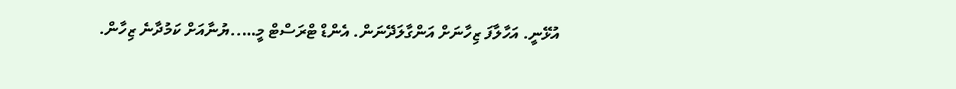އުޅޭނީ. އަހާލާފަ ޒިހާނަށް އަންގާލަދޭނަން. އެންޑް ޓްރަސްޓް މީ…..ޔުނާއަށް ކަމުދާނެ ޒިހާން.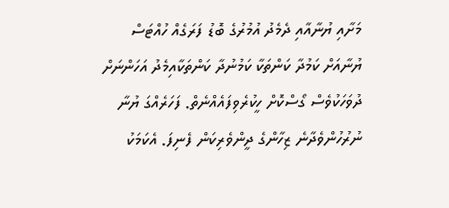މަށާއި ޔުނާއާއި ދެމެދު އުމުރުގެ ބޮޑު ފަރަގެއް ހުއްޓަސް ޔުނާއަށް ކަމުދާ ކަންތަކާ ކަމުނުދާ ކަންތަކާއިމެދު އަހަންނަށް ދުވަހަކުވެސް ގޯސްކޮށް ހީކުރެވިފައެއްނެތް. ފަހަރެއްގަ ޔުނާ ނުރުހުންވެދާނެ ޒިހާންގެ ދީންވެރިކަން ފެނިފަ. އެކަމަކު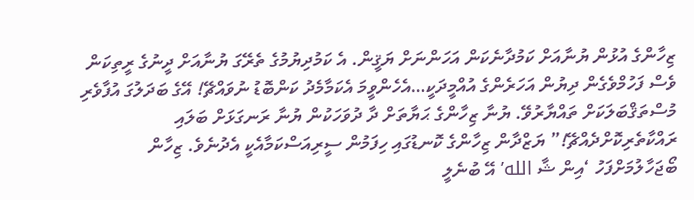ޒިހާންގެ އުޅުން ޔުނާއަށް ކަމުދާނެކަން އަހަންނަށް ޔަޤީން. އެ ކަމުދިޔުމުގެ ތެރޭގަ ޔުނާއަށް ދީނުގެ ރީތިކަން ވެސް ފަހުމްވެގެން ދިޔުން އަހަރެންގެ އުއްމީދަކީ…އެހެންވީމަ އެކަމާމެދު ކަންބޮޑު ނުވައްޗޭ! އޭގެ ބަދަލުގަ އުފާވެރި މުސްތަޤްބަލަކަށް ތައްޔާރުވޭ. ޔުނާ ޒިހާންގެ ޙަޔާތަށް ދާ ދުވަހަކުން ޔުނާ ރަނގަޅަށް ބަލައި ރައްކާތެރިކޮށްދެއްޗޭ!” ޔަޒްދާން ޒިހާންގެ ކޮނޑުގައި ހިފަމުން ސީރިއަސްކަމާއެކީ އެދުނެވެ. ޒިހާން ބޯޖަހާލުމަށްފަހު ‘އިން ޝާ الله’ އޭ ބުނެލީ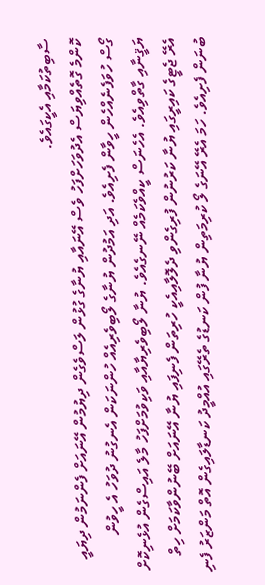ސާބިތުކަމާއި އެކީގައެވެ.
ކޮންމެ ގޮތެއްވިޔަސް އެދުވަހަށްފަހު ވެސް އޭނައާއި ޔުނާގެ ގުޅުން ލަސްވެގެން ދިޔުމުން އޭނައަށް ފެންނަމުން ދިޔައީ ގޯސް ހުވަފެނެއްހެން ހީވާން ފެށިއެވެ. އަދި އަމުދުން ޔުނާގެ ލޯބިވެރިއެއް ހުންނަކަން އެނގުނު ދުވަހު އެ ހީވުން ޔަޤީނާއި ގާތްވިއެވެ. އެހެނަސް ކީއްވެކަމެއް ނޭނގެއެވެ. ޔުނާ ލޯބިވެރިޔާއާއި ވަކިވުމަށްފަހު މާލެ އައިސްގެން އުޅެނިކޮށް އެރޭ ޖެޓީގެ ކައިރީގައި ޔުނާ ކަރުނުން ފުރިގެންވި ދެލޮލާއިއެކީ ހުރިތަން ފެނިފައި ޔުނާ އޭނައަށް ބޭނުންވާކަމަށް ހިތް ބުނަން ފެށިއެވެ. ހަމަ އެރޭ އޭނަގެ ލޯ ކުރިމަތިން ޔުނާ ފުން ކަނޑުގެ ތެރޭގައި އުއްމީދު ކަނޑާލައިގެން އޮތް މަންޒަރު ފެނި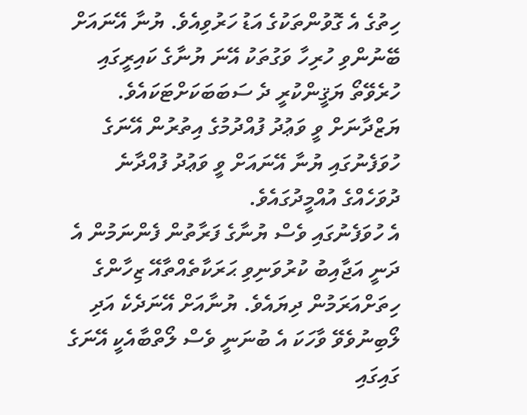ހިތުގެ އެ ގޮވުންތަކުގެ އަޑު ހަރުވިއެވެ. ޔުނާ އޭނައަށް ބޭނުންވި ހުރިހާ ވަގުތަކު އޭނަ ޔުނާގެ ކައިރީގައި ހުރެވޭތޯ ޔަޤީންކުރީ ދެ ސަބަބަކަށްޓަކައެވެ. ޔަޒްދާނަށް ވީ ވަޢުދު ފުއްދުމުގެ އިތުރުން އޭނަގެ ހުވަފެނުގައި ޔުނާ އޭނައަށް ވީ ވަޢުދު ފުއްދާނެ ދުވަހެއްގެ އުއްމީދުގައެވެ.
އެ ހުވަފެނުގައި ވެސް ޔުނާގެ ފަރާތުން ފެންނަމުން އެ ދަނީ އަޖާއިބު ކުރުވަނިވި ޙަރަކާތެއްތާއޭ ޒިހާންގެ ހިތަށްއަރަމުން ދިޔައެވެ. ޔުނާއަށް އޭނަދެކެ އަދި ލޯބިނުވެވޭ ވާހަކަ އެ ބުނަނީ ވެސް ލޯތްބާއެކީ އޭނަގެ ގައިގައި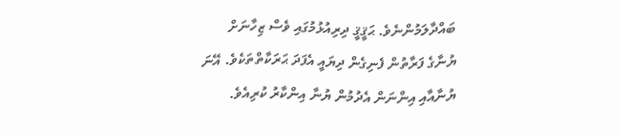ބައްދާލަމުންނެވެ. ޙަޤީޤީ ދިރިއުޅުމުގައި ވެސް ޒިހާނަށް ޔުނާގެ ފަރާތުން ފެނިގެން ދިޔައީ އެފަދަ ޙަރަކާތްތަކެވެ. އޭނަ ޔުނާއާއި އިންނަން އެދުމުން ޔުނާ އިންކާރު ކުރިއެވެ.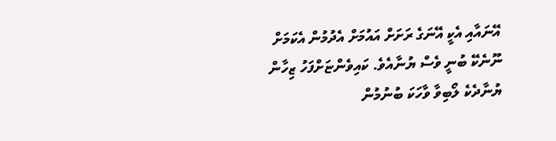އޭނައާއި އެކީ އޭނަގެ ރަށަށް އައުމަށް އެދުމުން އެކަމަށް ނޫނެކޭ ބުނީ ވެސް ޔުނާއެވެ. ކައިވެންޏަށްފަހު ޒިހާން ޔުނާދެކެ ލޯބިވާ ވާހަކަ ބުނުމުން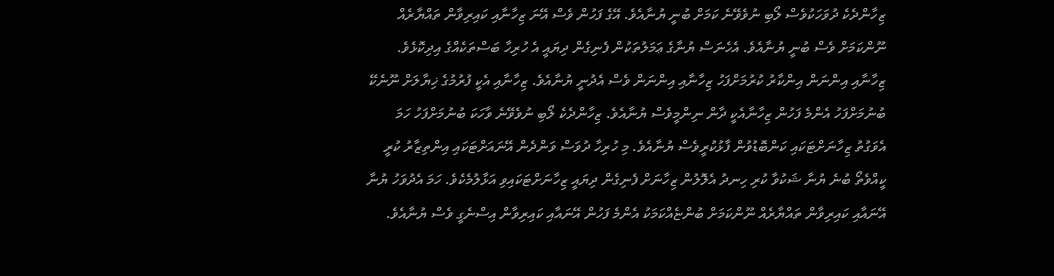ޒިހާންދެކެ ދުވަހަކުވެސް ލޯބި ނުވެވޭނެ ކަމަށް ބުނީ ޔުނާއެވެ. އޭގެ ފަހުން ވެސް އޭނަ ޒިހާނާއި ކައިރިވާން ތައްޔާރެއް ނޫންކަމަށް ވެސް ބުނީ ޔުނާއެވެ. އެހެނަސް ޔުނާގެ ޢަމަލުތަކުން ފެނިގެން ދިޔައީ އެ ހުރިހާ ބަސްތަކެއްގެ އިދިކޮޅެވެ.
ޒިހާނާއި އިންނަން އިންކާރު ކުރުމަށްފަހު ޒިހާނާއި އިންނަން ވެސް އެދުނީ ޔުނާއެވެ. ޒިހާނާއި އެކީ ފުރުމުގެ ޚިޔާލަށް ނޫނެކޭ ބުނުމަށްފަހު އެންމެ ފަހުން ޒިހާނާއެކީ ދާން ނިންމީވެސް ޔުނާއެވެ. ޒިހާންދެކެ ލޯބި ނުވެވޭނެ ވާހަކަ ބުނުމަށްފަހު ހަމަ އެވަގުތު ޒިހާނަށްޓަކައި ކަންބޮޑުވުން ފާޅުކުރީވެސް ޔުނާއެވެ. މި ހުރިހާ ދުވަސް ވަންދެން އޭނައަށްޓަކައި އިންތިޒާރު ކުރީ ކީއްވެތޯ ބުނެ ޔުނާ ޝަކުވާ ކުރި ހިނދު އެލޮލުން ޒިހާނަށް ފެނިގެން ދިޔައީ ޒިހާނަށްޓަކައިވި އަޅާލުމެކެވެ. ހަމަ އެދުވަހު ޔުނާ އޭނައާއި ކައިރިވާން ތައްޔާރެއް ނޫންކަމަށް ބުންޏެއްކަމަކު އެންމެ ފަހުން އޭނައާއި ކައިރިވާން އިސްނެގީ ވެސް ޔުނާއެވެ.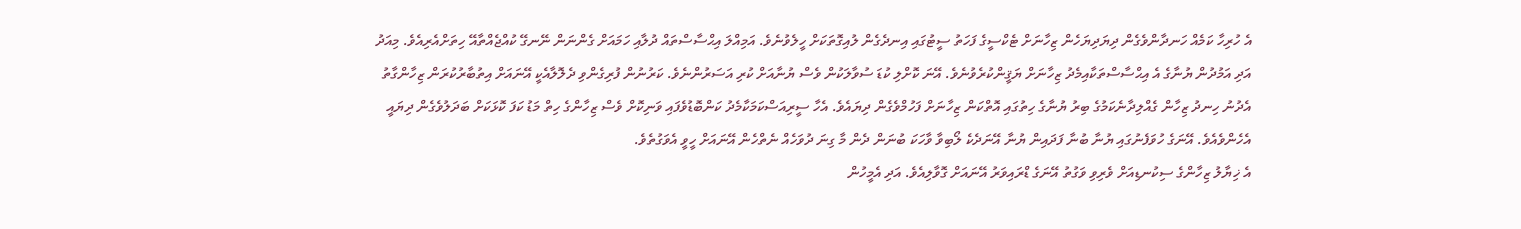އެ ހުރިހާ ކަމެއް ހަނދާންވެގެން ދިޔަދިޔަހެން ޒިހާނަށް ޓެކްސީގެ ފަހަތު ސީޓުގައި އިނދެގެން ލުއިގޮތަކަށް ހީލެވުނެވެ. އަމިއްލަ އިޙްސާސްތައް ދުލާއި ހަމައަށް ގެންނަން ނޭނގޭ ކުއްޖެއްތާއޭ ހިތަށްއެރިއެވެ. މިއަދު އަދި އަމުދުން ޔުނާގެ އެ އިޙްސާސްތަކާއިމެދު ޒިހާނަށް ޔަޤީންކުރެވުނެވެ. އޭނަ ކޮށްލި ކުޑަ ސުވާލަކުން ވެސް ޔުނާއަށް ކުރި އަސަރުންނެވެ. ކަރުނުން ފުރިގެންވި ދެލޮލާއެކީ އޭނައަށް އިތުބާރުކުރަން ޒިހާންގާތު އެދުނު ހިނދު ޒިހާން ގެއްލިދާނެކަމުގެ ބިރު ޔުނާގެ ހިތުގައި އޮތްކަން ޒިހާނަށް ފަހުމްވެގެން ދިޔައެވެ. އެހާ ސީރިއަސްކަމަކާމެދު ކަންބޮޑުވެފައި ވަނިކޮށް ވެސް ޒިހާންގެ ހިތް މަޑު ކަފަ ކޮޅަކަށް ބަދަލުވެގެން ދިޔައީ އެހެންވެއެވެ. އޭނަގެ ހުވަފެނުގައި ޔުނާ ބުނާ ފަދައިން ޔުނާ އޭނަދެކެ ލޯބިވާ ވާހަކަ ބުނަން ދެން މާ ގިނަ ދުވަހެއް ނެތްހެން އޭނައަށް ހީވީ އެވަގުތެވެ.
އެ ޚިޔާލު ޒިހާންގެ ސިކުނޑިއަށް ވެރިވި ވަގުތު އޭނަގެ ޑްރައިވަރު އޭނައަށް ގޮވާލިއެވެ. އަދި އެމީހުން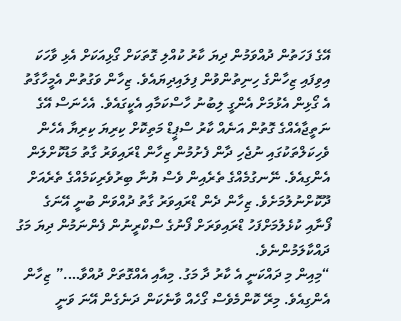އޭގެ ފަހަތުން ދުއްވަމުން ދިޔަ ކާރު ކުއްލި ގޮތަކަށް ގޯޅިއަކަށް އެޅި ވާހަކަ އިވިފައި ޒިހާންގެ ހިނިތުންވުން ފިލައިދިޔައެވެ. ޒިހާން ވަގުތުން އެމީހާގާތު އެ ގޯޅިން އެޅުމަށް އެންގީ ލިބުނު ހާސްކަމާއި އެކީގައެވެ. އެހެނަސް އޭގެ ނަތީޖާއެއްގެ ގޮތުން އަނެއް ކާރު ސްޕީޑް މަތިކޮށް ކިރިޔަ ކިރިޔާ އެހެން ވެހިކަލްތަކުގައި ނުޖެހި ދާން ފެށުމުން ޒިހާން ޑްރައިވަރު ގާތު މަޑުކޮށްލަން އެންގިއެވެ. ނޭނގުމެއްގެ ތެރެއިން ވެސް ޔުނާ ބިރުވެރިކަމެއްގެ ތެރެއަށް ދޫކޮށްނުލުމަށެވެ. ޒިހާން ދެން ޑްރައިވަރު ގާތު ދުއްވަން ބުނީ އޭނަގެ ފޯނާއި ކުޅެލުމަށްފަހު ޑްރައިވަރަށް ފޯނުގެ ސްކްރީނުން ފެންނަމުން ދިޔަ މަގު ދައްކާލަމުންނެވެ.
“މިއިން މި ދައްކަނީ އެ ކާރު ދާ މަގު. މިއާއި އެއްގޮތަށް ދުއްވާ….” ޒިހާން އެންގިއެވެ. މިރޭ ކޮންމެވެސް ގޯހެއް ވާނެކަން ދަނެގެން އޭނަ ވަނީ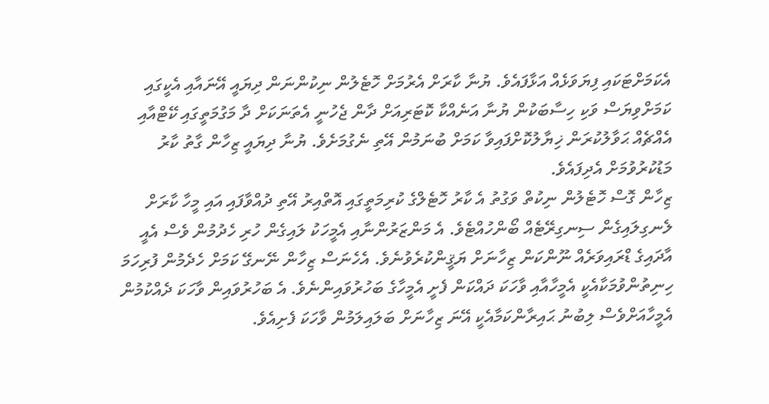އެކަމަށްޓަކައި ފިޔަވަޅެއް އަޅާފައެވެ. ޔުނާ ކާރަށް އެރުމަށް ހޮޓެލުން ނިކުންނަން ދިޔައީ އޭނައާއި އެކީގައި ކަމަށްވިޔަސް ވަކި ހިސާބަކުން ޔުނާ އަނެއްކާ ކޮޓަރިއަށް ދާން ޖެހުނީ އެތަނަކަށް ދާ މަގުމަތީގައި ކޭޓްއާއި އެއްޗެއް ޙަވާލުކުރަން ޚިޔާލުކޮށްފައިވާ ކަމަށް ބުނަމުން އޭތި ނެގުމަށެވެ. ޔުނާ ދިޔައީ ޒިހާން ގާތު ކާރު މަޑުކުރުވުމަށް އެދިފައެވެ.
ޒިހާން ގޮސް ހޮޓެލުން ނިކުތް ވަގުތު އެ ކާރު ހޮޓެލްގެ ކުރިމަތީގައި އޮތްއިރު އޭތި ދުއްވާފައި އައި މީހާ ކާރަށް ލެނގިލައިގެން ސިނގިރޭޓެއް ބޯންހުއްޓެވެ. އެ މަންޒަރުންނާއި އެމީހަކު ލައިގެން ހުރި ހެދުމުން ވެސް އެއީ އާދައިގެ ޑްރައިވަރެއް ނޫންކަން ޒިހާނަށް ޔަޤީންކުރެވުނެވެ. އެހެނަސް ޒިހާން ނޭނގޭ ކަމަށް ހެދެމުން ފުރިހަމަ ހިނިތުންވުމަކާއެކީ އެމީހާއާއި ވާހަކަ ދައްކަން ފެށީ އެމީހާގެ ބަހުރުވައިންނެވެ. އެ ބަހުރުވައިން ވާހަކަ ދެއްކުމުން އެމީހާއަށްވެސް ލިބުނު ޙައިރާންކަމާއެކީ އޭނަ ޒިހާނަށް ބަލައިލަމުން ވާހަކަ ފެށިއެވެ.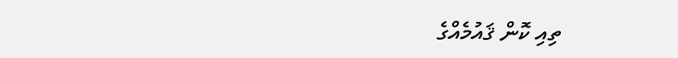ތިއި ކޮން ޤައުމެއްގެ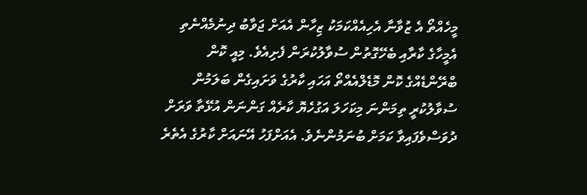މީހެއްތޯ އެ ޒުވާނާ އެހިއެއްކަމަކު ޒިހާން އެއަށް ޖަވާބު ދިނުމެއްނެތި އެމީހާގެ ކާރާއި ބެހޭގޮތުން ސުވާލުކުރަން ފެށިއެވެ. މިއީ ކޮން ބްރޭންޑެއްގެ ކޮން މޮޑެލްއެއްތޯ އަހައި ކާރުގެ ވަށައިގެން ބަލަމުން ސުވާލުކުރީ ތިމަންނަ މިކަހަލަ އަގުހެޔޮ ކާރެއް ގަންނަން އުޅޭތާ ވަރަށް ދުވަސްވެފައިވާ ކަމަށް ބުނަމުންނެވެ. އެއަށްފަހު އޭނައަށް ކާރުގެ އެތެރެ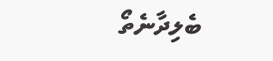ބެލިދާނެތޯ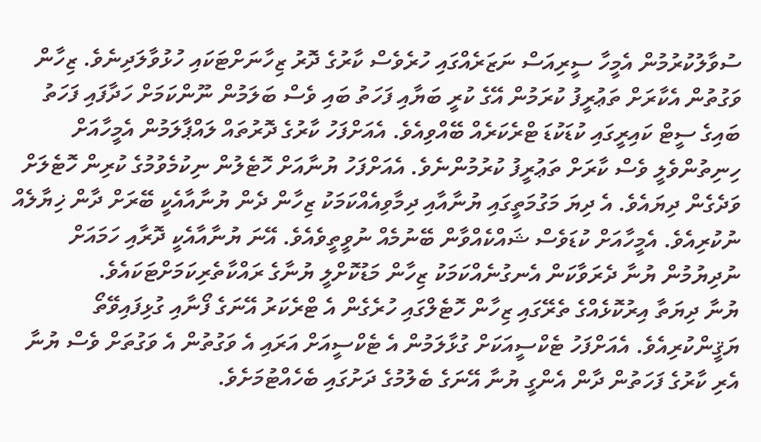ސުވާލުކުރުމުން އެމީހާ ސީރިއަސް ނަޒަރެއްގައި ހުރެވެސް ކާރުގެ ދޮރު ޒިހާނަށްޓަކައި ހުޅުވާލަދިނެވެ. ޒިހާން ވަގުތުން އެކާރަށް ތަޢުރީފު ކުރަމުން އޭގެ ކުރީ ބަޔާއި ފަހަތު ބައި ވެސް ބަލަމުން ނޫންކަމަށް ހަދާފައި ފަހަތު ބައިގެ ސީޓް ކައިރީގައި ކުޑަކުޑަ ޓްރެކަރެއް ބޭއްވިއެވެ. އެއަށްފަހު ކާރުގެ ދޮރުތައް ލައްޕާލަމުން އެމީހާއަށް ހިނިތުންވެލީ ވެސް ކާރަށް ތަޢުރީފު ކުރުމުންނެވެ. އެއަށްފަހު ޔުނާއަށް ހޮޓެލުން ނިކުމެވުމުގެ ކުރިން ހޮޓެލަށް ވަދެގެން ދިޔައެވެ. އެ ދިޔަ މަގުމަތީގައި ޔުނާއާއި ދިމާވިއެއްކަމަކު ޒިހާން ދެން ޔުނާއާއެކީ ބޭރަށް ދާން ޚިޔާލެއް ނުކުރިއެވެ. އެމީހާއަށް ކުޑަވެސް ޝައްކެއްވާން ބޭނުމެއް ނުވީތީވެއެވެ. އޭނަ ޔުނާއާއެކީ ދޮރާއި ހަމައަށް ނުދިޔުމުން ޔުނާ ދެރަވާކަން އެނގުނެއްކަމަކު ޒިހާން މަޑުކޮށްލީ ޔުނާގެ ރައްކާތެރިކަމަށްޓަކައެވެ.
ޔުނާ ދިޔަތާ އިރުކޮޅެއްގެ ތެރޭގައި ޒިހާން ހޮޓެލްގައި ހުރެގެން އެ ޓްރެކަރު އޭނަގެ ފޯނާއި ގުޅިފައިވޭތޯ ޔަޤީންކުރިއެވެ. އެއަށްފަހު ޓެކްސީއަކަށް ގުޅާލަމުން އެ ޓެކްސީއަށް އަރައި އެ ވަގުތުން އެ ވަގުތަށް ވެސް ޔުނާ އެރި ކާރުގެ ފަހަތުން ދާން އެންގީ ޔުނާ އޭނަގެ ބެލުމުގެ ދަށުގައި ބެހެއްޓުމަށެވެ.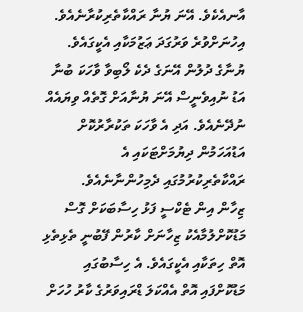އާނއެކެވެ. އޭނަ ޔުނާ ރައްކާތެރިކުރާނެއެވެ. އިހުނަށްވުރެ ވަރުގަދަ ޢަޒުމަކާއި އެކީގައެވެ. ޔުނާގެ ދުލުން އޭނަގެ ދެކެ ލޯބިވާ ވާހަކަ ބުނާ އަޑު ނުއިވެނީސް އޭނަ ޔުނާއަށް ގޮތެއް ވިޔައެއް ނުދޭނެއެވެ. އަދި އެ ވާހަކަ ތަކުރާރުކޮށް އަޑުއަހަމުން ދިޔުމަށްޓަކައި އެ ރައްކާތެރިކުރުމުގައި ދެމިހުންނާނެއެވެ.
ޒިހާން އިން ޓެކްސީ ފަޅު ހިސާބަކަށް ގޮސް މަޑުކޮށްލުމާއެކު ޒިހާނަށް ކާރުން ފޭބުނީ ތެޅިތެޅި އޮތް ހިތަކާއި އެކީގައެވެ. އެ ހިސާބުގައި މަޑުކޮށްފައި އޮތް އެއްކަލަ ޑްރައިވަރުގެ ކާރު ހުހަށް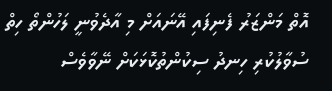އޮތް މަންޒަރު ފެނިފައި އޭނައަށް މި އާދެވުނީ ލަހުންތޯ ހިތް ސުވާލުކުރި ހިނދު ސިކުންތުކޮޅަކަށް ނޭވާވެސް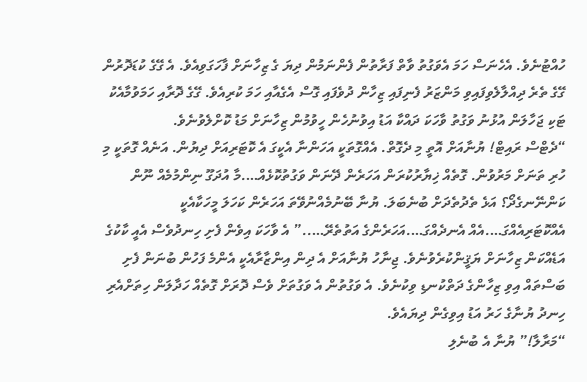ހުއްޓުނެވެ. އެހެނަސް ހަމަ އެވަގުތު ވާތް ފަރާތުން ފެންނަމުން ދިޔަ ގެ ޒިހާނަށް ފާހަގަވިއެވެ. އެ ގޭގެ ކުޑަދޮރުން ގޭގެ ތެރެ ދިއްލާލެވިފައިވި މަންޒަރު ފެނިފައި ޒިހާން ދުވެފައި ގޮސް އެގެއާއި ހަމަ ކުރިއެވެ. ގޭގެ ދޮރާއި ހަމަވުމާއެކު ޓަކި ޖަހާލަން އުޅުނު ވަގުތު ވާހަކަ ދައްކާ އަޑު އިވުނުހެން ހީވުމުން ޒިހާނަށް މަޑު ކޮށްލެވުނެވެ.
“ދެޓްސް ރައިޓް! ޔުނާއަށް އޮތީ މި ދެގޮތް. އެއްގޮތަކީ އަހަންނާ އެކީގަ އެ ކޮޓަރިއަށް ދިޔުން. އަނެއް ގޮތަކީ މި ހުރި ތަނަށް މަރުވުން. ގޮތެއް ޚިޔާރުކުރަން އަހަރެން ދޭނަން ވަގުތުކޮޅެއް….މާ އުދަގޫ ނިންމުމެއް ނޫން ކަންނޭނގެދޯ؟ އަޅެ ތެދުތެދަށް ބުނެބަލަ. ޔުނާ ބޭނުމެއްނުވޭތަ އަހަރެން ކަހަލަ މީހަކާއެކީ އެއްކޮޓަރިއެއްގަ….އެއް އެނދެއްގަ….އަހަރެންގެ އަތުތެރޭ…..” އެ ވާހަކަ އިވެން ފެށި ހިނދުވެސް އެއީ ކާކުގެ އަޑެއްކަން ޒިހާނަށް ޔަޤީންކުރެވުނެވެ. ޖިނާހު ޔުނާއަށް އެ ދިން އިންޒާރާއެކީ އެންމެ ފަހުން ބުނަން ފެށި ބަސްތައް އިވި ޒިހާންގެ ދަތްކުނޑި ވިކުނެވެ. އެ ވަގުތުން އެ ވަގުތަށް ވެސް ދޮރަށް ގޮތެއް ހަދާލަން ހިތަށްއެރި ހިނދު ޔުނާގެ ހަރު އަޑު އިވިގެން ދިޔައެވެ.
“މަރާލާ!” ޔުނާ އެ ބުނެލި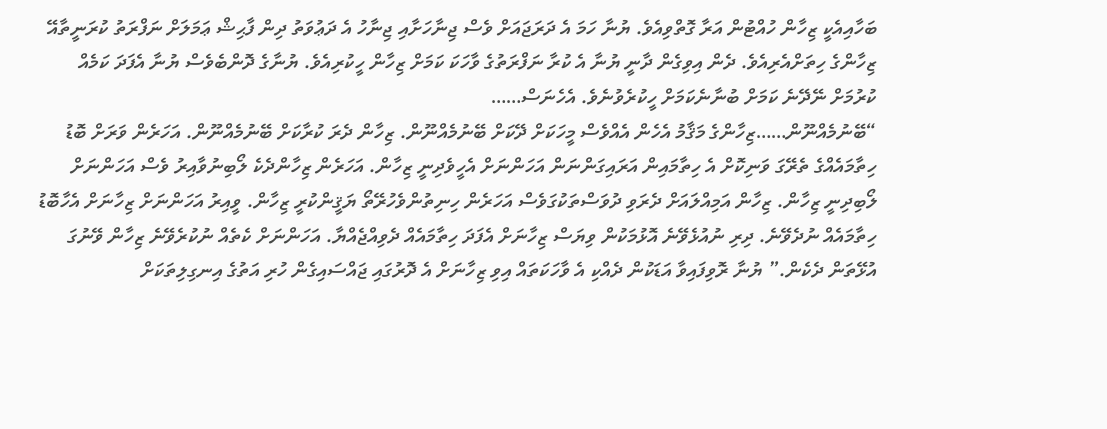ބަހާއިއެކީ ޒިހާން ހުއްޓުން އަރާ ގޮތްވިއެވެ. ޔުނާ ހަމަ އެ ދަރަޖައަށް ވެސް ޖިނާހަށާއި ޖިނާހު އެ ދަޢުވަތު ދިން ފާޙިޝް ޢަމަލަށް ނަފްރަތު ކުރަނީތާއޭ ޒިހާންގެ ހިތަށްއެރިއެވެ. ދެން އިވިގެން ދާނީ ޔުނާ އެ ކުރާ ނަފްރަތުގެ ވާހަކަ ކަމަށް ޒިހާން ހީކުރިއެވެ. ޔުނާގެ ދޮންބެވެސް ޔުނާ އެފަދަ ކަމެއް ކުރުމަށް ނޭދޭނެ ކަމަށް ބުނާނެކަމަށް ހީކުރެވުނެވެ. އެހެނަސް……
“ބޭނުމެއްނޫން……ޒިހާންގެ މަޤާމު އެހެން އެއްވެސް މީހަކަށް ދޭކަށް ބޭނުމެއްނޫން. ޒިހާން ދެރަ ކުރާކަށް ބޭނުމެއްނޫން. އަހަރެން ވަރަށް ބޮޑު ހިތާމައެއްގެ ތެރޭގަ ވަނިކޮށް އެ ހިތާމައިން އަރައިގަންނަން އަހަންނަށް އެހީވެދިނީ ޒިހާން. އަހަރެން ޒިހާންދެކެ ލޯބިނުވާއިރު ވެސް އަހަންނަށް ލޯބިދިނީ ޒިހާން. ޒިހާން އަމިއްލައަށް ދެރަވި ދުވަސްތަކުގަވެސް އަހަރެން ހިނިތުންވެހުރޭތޯ ޔަޤީންކުރީ ޒިހާން. ވީއިރު އަހަންނަށް ޒިހާނަށް އެހާބޮޑު ހިތާމައެއް ނުދެވޭނެ. ދިރި ނުއުޅެވޭނެ އޮޅުމަކުން ވިޔަސް ޒިހާނަށް އެފަދަ ހިތާމައެއް ދެވިއްޖެއްޔާ. އަހަންނަށް ކެތެއް ނުކުރެވޭނެ ޒިހާން ވޭނުގަ އުޅޭތަން ދެކެން.” ޔުނާ ރޮވިފައިވާ އަޑަކުން ދެއްކި އެ ވާހަކަތައް އިވި ޒިހާނަށް އެ ދޮރުގައި ޖައްސައިގެން ހުރި އަތުގެ އިނގިލިތަކަށް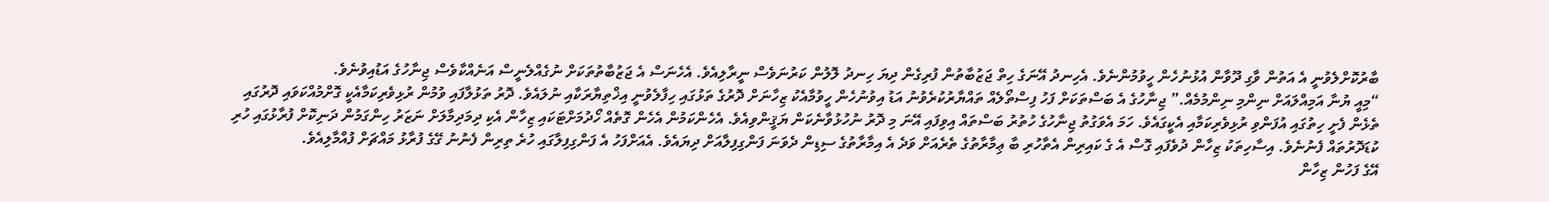ބާރުކޮށްލެވުނީ އެ އަތުން ވާގި ދޫވާން އުޅުނުހެން ހީވުމުންނެވެ. އެހިނދު އޭނަގެ ހިތް ޖަޒުބާތުން ފުރިގެން ދިޔަ ހިނދު ލޮލުން ކަރުނަވެސް ނީރާލިއެވެ. އެހެނަސް އެ ޖަޒުބާތުތަކަށް ނުގެއްލެނީސް އަނެއްކާވެސް ޖިނާހުގެ އަޑުއިވުނެވެ.
“މިއީ ޔުނާ އަމިއްލައަށް ނިންމި ނިންމުމެއް.” ޖިނާހުގެ އެ ބަސްތަކަށް ފަހު ފިސްތޯލެއް ތައްޔާރުކުރެވުނު އަޑު އިވުނުހެން ހީވުމާއެކު ޒިހާނަށް ދޮރުގެ ތަޅުގައި ހިފާލެވުނީ އިޚްތިޔާރަކާއި ނުލައެވެ. ދޮރު ތަޅުލާފައި ވުމުން ރުޅިވެރިކަމާއެކީ ގޮށްމުއްކަވައި ދޮރުގައި ތެޅެން ފެށީ ހިތުގައި އުފަންވި ރުޅިވެރިކަމާއި އެކީގައެވެ. ހަމަ އެވަގުތު ޖިނާހުގެ ހުތުރު ބަސްތައް އިވިފައި އޭނަ މި ދޮރު ނުހުޅުވާނެކަން ޔަޤީންވިއެވެ. އެހެންކަމުން އެހެން ގޮތެއް ހޯދުމަށްޓަކައި ޒިހާން އެކި ދިމަދިމާލަށް ނަޒަރު ހިންގަމުން ދަނިކޮށް ފުރާޅުގައި ހުރި ކުޑަދޮރުތައް ފެނުނެވެ. އިސާހިތަކު ޒިހާން ދުވެފައި ގޮސް އެ ގެ ކައިރިން އެތާހުރި ބާ ޢިމާރާތުގެ ތެރެއަށް ވަދެ އެ އިމާރާތުގެ ސިޑިން ދެވަނަ ފަންގިފިލާއަށް ދިޔައެވެ. އެއަށްފަހު އެ ފަންގިފިލާގައި ހުރެ ތިރިން ފެނުނު ގޭގެ ފުރާޅު މައްޗަށް ފުއްމާލިއެވެ.
އޭގެ ފަހުން ޒިހާން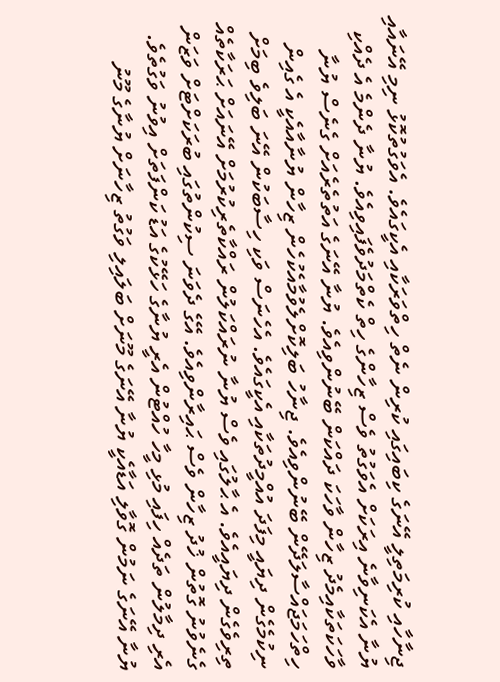ޖިނާހާއި ކުރިމަތިލީ އޭނަގެ ކިބައިގައި ކުރިން ނެތް ހިތްވަރަކާއި އެކީގައެވެ. އެވަގުތުކޮޅު ނިމި އޭނައާއި ޔުނާ އެކަނިވާނެ އިރަކަށް އެވަގުތު ވެސް ޒިހާންގެ ހިތް ކެތްމަދުވެފައިވިއެވެ. ޔުނާ ދެންމެ އެ ދެއްކި ވާހަކަތަކާއިމެދު ޒިހާން ވާހަކަ ދައްކަން ބޭނުންވިއެވެ. ޔުނާ އޭނަގެ އަތުތެރެއަށް ގެނެސް ޔުނާ ހިތްހަމަޖައްސާލަދޭން ބޭނުންވިއެވެ. ޖިނާހު ބަލިކޮށްލެވުމާއެކުހެން ޒިހާން ޔުނާއާއެކީ އެ ގެއިން ނިކުމެގެން ދިޔައީ މިފަދަ އުއްމީދުތަކާއި އެކީގައެވެ. އެހެނަސް ވަކި ހިސާބަކުން އޭނަ ބަލިވެ ބިމަށް ތިރިވެގެން ދިޔައީއެވެ. އެ ޙާލުގައި ވެސް ޔުނާ ނުރައްކަލުން ރައްކާތެރިކުރުމަށް އޭނައަށް ޙަރަކާތެއް ގެނެވުނު ގޮތުން ޚުދު ޒިހާން ވެސް ޙައިރާންވިއެވެ. އޭގެ ދެވަނަ ސިކުންތުގައި ބުރަކަށްޓަށް ވަޒަން އެރި ދިމާލުން ތަދެއް ހިފައި މުޅި މީހާ ހުއްޓުން އެރީ ޔުނާގެ ހަޅޭކުގެ އަޑު ކަންފަތަށް އިވުނު ވަގުތެވެ. ޔުނާ އޭނަގެ ނަމުން ގޮވާލި އަޑާއެކީ ޔުނާ އޭނަގެ މޫނަށް ބަލައިލި ވަގުތު ޒިހާނަށް ޔުނާގެ މޫނު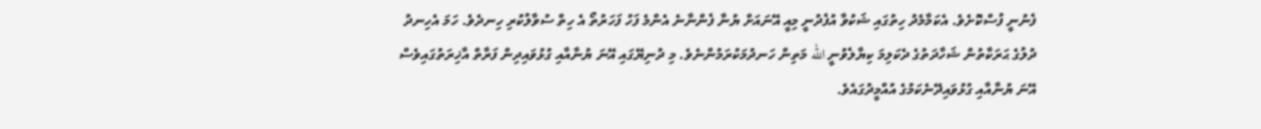ފެނުނީ ފުސްކޮށެވެ. އެކަމާމެދު ހިތުގައި ޝަކުވާ އުފެދުނީ މިއީ އޭނައަށް ޔުނާ ފެންނާނެ އެންމެ ފަހު ފަހަރުތޯ އެ ހިތް ސުވާލުކުރި ހިނދެވެ. ހަމަ އެހިނދު ދުލުގެ ޙަރަކާތުން ޝަހާދަތުގެ ދެކަލިމަ ކިޔާލެވުނީ الله މަތިން ހަނދުމަކުރަމުންނެވެ. މި ދުނިޔޭގައި އޭނަ ޔުނާއާއި ގުޅުވައިދިން ފަރާތް އާޚިރަތުގައިވެސް އޭނަ ޔުނާއާއި ގުޅުވައިދޭނެކަމުގެ އުއްމީދުގައެވެ.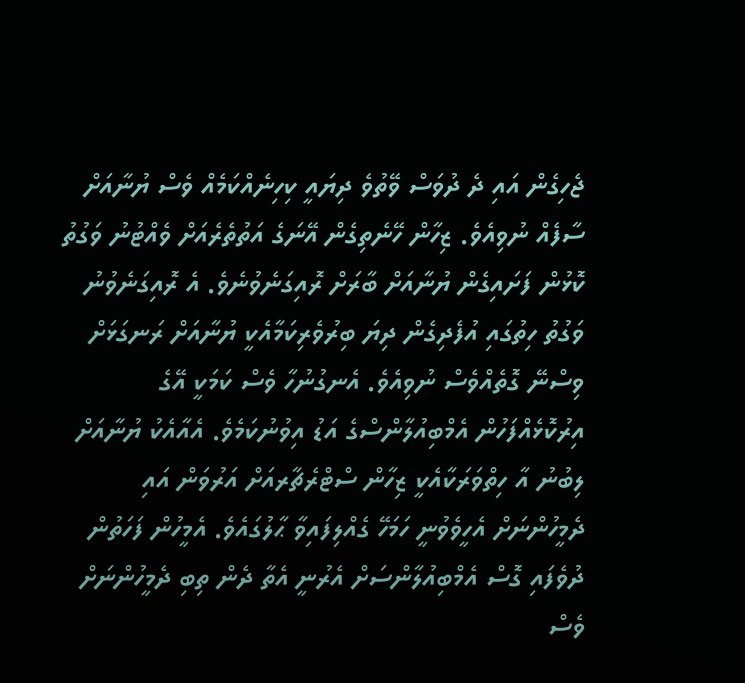ޖެހިގެން އައި ދެ ދުވަސް ވޭތުވެ ދިޔައީ ކިހިނެއްކަމެއް ވެސް ޔުނާއަށް ސާފެއް ނުވިއެވެ. ޒިހާން ހޭނެތިގެން އޭނަގެ އަތުތެރެއަށް ވެއްޓުނު ވަގުތު ކޮޅުން ފަށައިގެން ޔުނާއަށް ބާރަށް ރޮއިގަނެވުނެވެ. އެ ރޮއިގަނެވުނު ވަގުތު ހިތުގައި އުފެދިގެން ދިޔަ ބިރުވެރިކަމާއެކީ ޔުނާއަށް ރަނގަޅަށް ވިސްނޭ ގޮތެއްވެސް ނުވިއެވެ. އެނގުނުހާ ވެސް ކަމަކީ އޭގެ އިރުކޮޅެއްފަހުން އެމްބިއުލާންސްގެ އަޑު އިވުނުކަމެވެ. އެއާއެކު ޔުނާއަށް ލިބުނު އާ ހިތްވަރަކާއެކީ ޒިހާން ސްޓްރެޗާރއަށް އަރުވަން އައި ދެމީހުންނަށް އެހީވެވުނީ ހަމަހޭ ގެއްލިފައިވާ ޙާލުގައެވެ. އެމީހުން ފަހަތުން ދުވެފައި ގޮސް އެމްބިއުލާންސަށް އެރުނީ އެތާ ދެން ތިބި ދެމީހުންނަށް ވެސް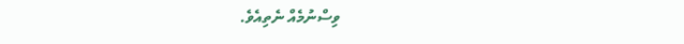ވިސްނުމެއް ނެތިއެވެ.